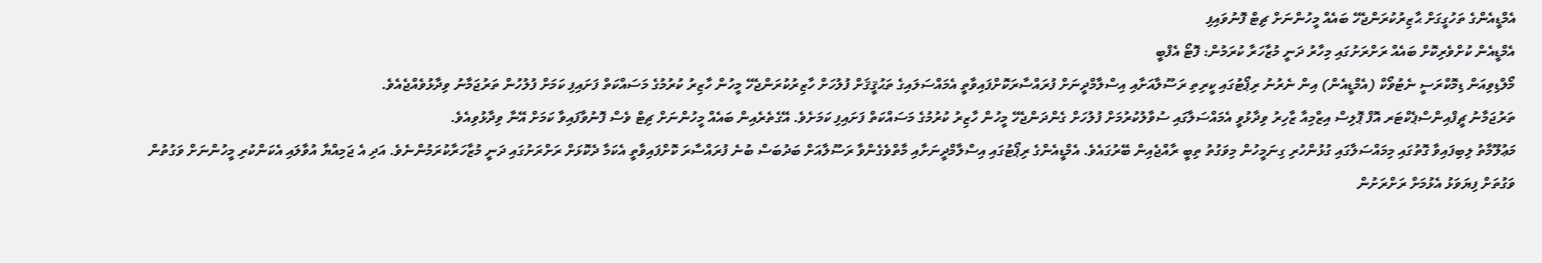އެމްޑީއެންގެ ތަހުގީގަށް ޙާޒިރުކުރަންޖެހޭ ބައެއް މީހުންނަށް ޗިޓް ފޮނުވައިފި
އެމްޑީއެން ކުށްވެރިކޮށް ބައެއް ރަށްރަށުގައި މިހާރު ދަނީ މުޒާހަރާ ކުރަމުން: ފޮޓޯ އެފްބީ
މޯލްޑިވިއަން ޑިމޮކްރަސީ ނެޓުވޯކް (އެމްޑީއެން) އިން ނެރުނު ރިޕޯޓުގައި ކީރިތި ރަސޫލާއަށާއި އިސްލާމްދީނަށް ފުރައްސާރަކޮށްފައިވާތީ އެމައްސަލައިގެ ތަޙުޤީޤަށް ފުލުހަށް ހާޒިރުކުރަންޖެހޭ މީހުން ހާޒިރު ކުރުމުގެ މަސައްކަތް ފަށައިފި ކަމަށް ފުލުހުން ތަރުޖަމާނު ވިދާޅުވެއްޖެއެވެ.
ތަރުޖަމާނު ޗީފްއިންސްޕެކްޓަރ އޮފް ޕޮލިސް އިޒްމިއާ ޒާހިރު ވިދާޅުވީ އެމައްސަލާގައި ސުވާލުކުރުމަށް ފުލުހަށް ގެންދަންޖެހޭ މީހުން ހާޒިރު ކުރުމުގެ މަސައްކަތް ފަށައިފި ކަމަށެވެ. އޭގެތެރެއިން ބައެއް މީހުންނަށް ޗިޓް ވެސް ފޮނުވާފައިވާ ކަމަށް އޭނާ ވިދާޅުވިއެވެ.
މަޢުލޫމާތު ލިބިފައިވާ ގޮތުގައި މިމައްސަލާގައި ގުޅުންހުރި ގިނަމީހުން މިވަގުތު ތިބީ ރާއްޖެއިން ބޭރުގައެވެ. އެމްޑީއެންގެ ރިޕޯޓުގައި އިސްލާމްދީނަށާއި މާތްވެގެންވާ ރަސޫލާއަށް ބަދުބަސް ބުނެ ފުރައްސާރަ ކޮށްފައިވާތީ އެކަމާ ދެކޮޅަށް ރަށްރަށުގައި ދަނީ މުޒާހަރާކުރަމުންނެވެ. އަދި އެ ޖަމިއްޔާ އުވާލައި އެކަންކުރި މީހުންނަށް ވަގުތުން ވަގުތަށް ފިޔަވަޅު އެޅުމަށް ރަށްރަށުން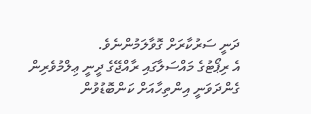ދަނީ ސަރުކާރަށް ގޮވާލަމުންނެވެ.
އެ ރިޕޯޓުގެ މައްސަލާގައި ރާއްޖޭގެ ދީނީ ޢިލްމުވެރިން ގެންދަވަނީ އިންތިހާއަށް ކަންބޮޑުވުން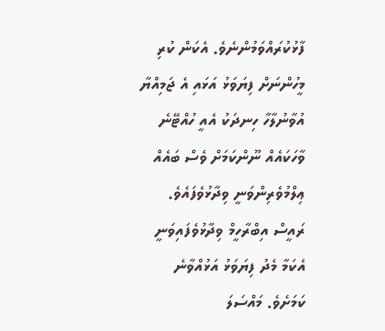ފާޅުކުރައްވަމުންނެވެ. އެކަން ކުރި މީހުންނަށް ފިޔަވަޅު އަޅައި އެ ޖަމިއްޔާ އުވާނުލާހާ ހިނދަކު އެއީ ހުއްޓޭނެ ވާހަކައެއް ނޫންކަމަށް ވެސް ބައެއް ޢިލްމުވެރިންވަނީ ވިދާޅުވެފައެވެ.
ރައީސް އިބްރާހީމް ވިދާޅުވެފައިވަނީ އެކަމާ މެދު ފިޔަވަޅު އަޅުއްވާނެ ކަމަށެވެ. މައްސަލަ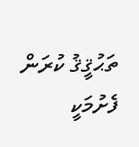ތަޙުޤީޤު ކުރަން ފެށުމަކީ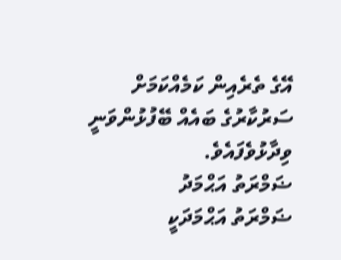އޭގެ ތެރެއިން ކަމެއްކަމަށް ސަރުކާރުގެ ބައެއް ބޭފުޅުންވަނީ ވިދާޅުވެފައެވެ.
ޟަމްރަތު އަޙްމަދު
ޟަމްރަތު އަޙްމަދަކީ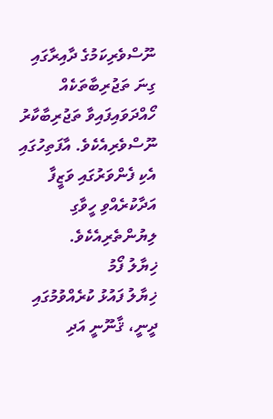ނޫސްވެރިކަމުގެ ދާއިރާގައި ގިނަ ތަޖުރިބާތަކެއް ހޯއްދަވައިފައިވާ ތަޖުރިބާކާރު ނޫސްވެރިއެކެވެ. އާފަތިހުގައި އެކި ފެންވަރުގައި ވަޒީފާ އަދާކުރެއްވި ހީވާގި ލިޔުންތެރިއެކެވެ.
ޚިޔާލު ފޯމު
ޚިޔާލު ފައުޅު ކުރެއްވުމުގައި ދީނީ، ޤާނޫނީ އަދި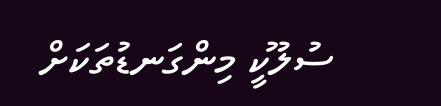ސުލޫކީ މިންގަނޑުތަކަށް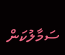ސަމާލުކަން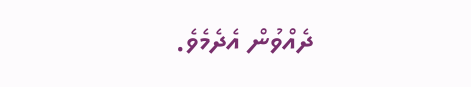ދެއްވުން އެދެމެވެ.